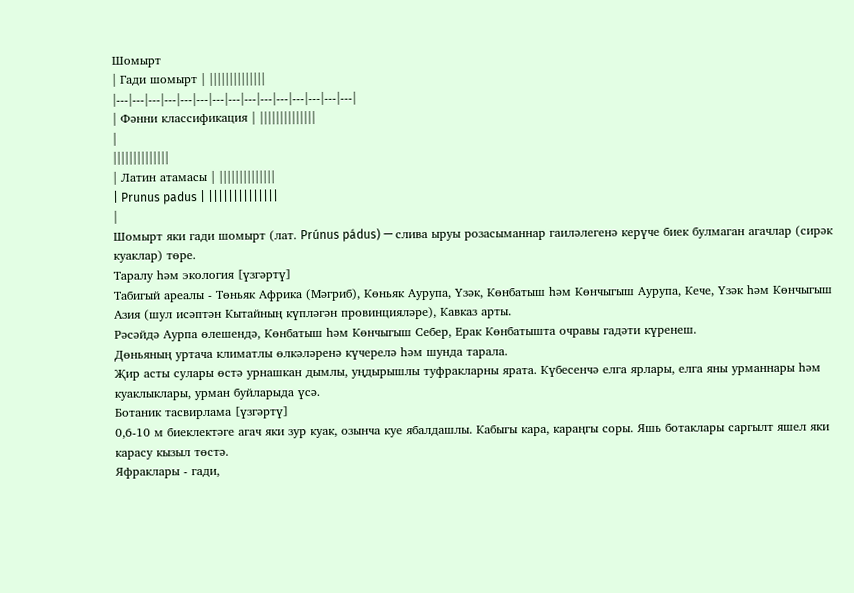Шомырт
| Гади шомырт | ||||||||||||||
|---|---|---|---|---|---|---|---|---|---|---|---|---|---|---|
| Фәнни классификация | ||||||||||||||
|
||||||||||||||
| Латин атамасы | ||||||||||||||
| Prunus padus | ||||||||||||||
|
Шомырт яки гади шомырт (лат. Prúnus pádus) — слива ыруы розасыманнар гаиләлегенә керүче биек булмаган агачлар (сирәк куаклар) төре.
Таралу һәм экология [үзгәртү]
Табигый ареалы - Төньяк Африка (Мәгриб), Көньяк Аурупа, Үзәк, Көнбатыш һәм Көнчыгыш Аурупа, Кече, Үзәк һәм Көнчыгыш Азия (шул исәптән Кытайның күпләгән провинцияләре), Кавказ арты.
Рәсәйдә Аурпа өлешендә, Көнбатыш һәм Көнчыгыш Себер, Ерак Көнбатышта очравы гадәти күренеш.
Дөньяның уртача климатлы өлкәләренә күчерелә һәм шунда тарала.
Җир асты сулары өстә урнашкан дымлы, уңдырышлы туфракларны ярата. Күбесенчә елга ярлары, елга яны урманнары һәм куаклыклары, урман буйларыда үсә.
Ботаник тасвирлама [үзгәртү]
0,6-10 м биеклектәге агач яки зур куак, озынча куе ябалдашлы. Кабыгы кара, караңгы соры. Яшь ботаклары саргылт яшел яки карасу кызыл төстә.
Яфраклары - гади,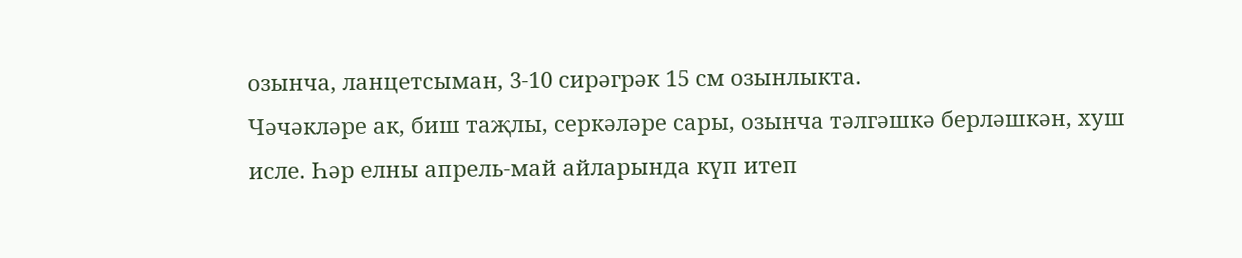озынча, ланцетсыман, 3-10 сирәгрәк 15 см озынлыкта.
Чәчәкләре ак, биш таҗлы, серкәләре сары, озынча тәлгәшкә берләшкән, хуш исле. Һәр елны апрель-май айларында күп итеп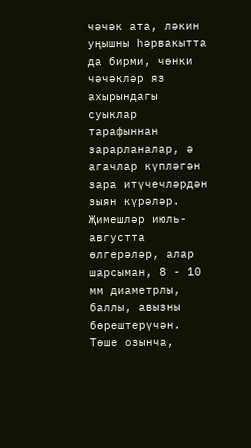чәчәк ата, ләкин уңышны һәрвакытта да бирми, чөнки чәчәкләр яз ахырындагы суыклар тарафыннан зарарланалар, ә агачлар күпләгән зара итүчечләрдән зыян күрәләр. Җимешләр июль-августта өлгерәләр, алар шарсыман, 8 - 10 мм диаметрлы, баллы, авызны бөрештерүчән. Төше озынча,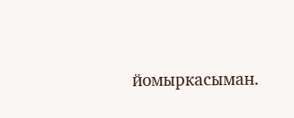йомыркасыман.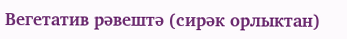Вегетатив рәвештә (сирәк орлыктан)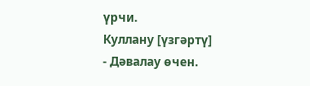үрчи.
Куллану [үзгәртү]
- Дәвалау өчен.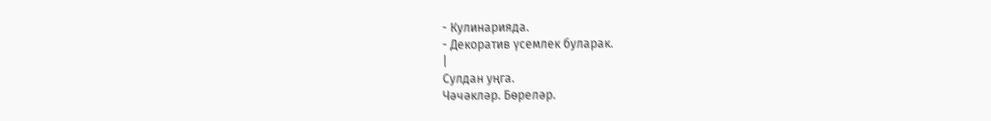- Кулинарияда.
- Декоратив үсемлек буларак.
|
Сулдан уңга.
Чәчәкләр. Бөреләр.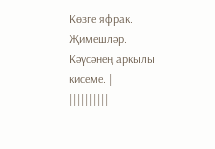Көзге яфрак. Җимешләр. Кәүсәнең аркылы кисеме. |
||||||||||